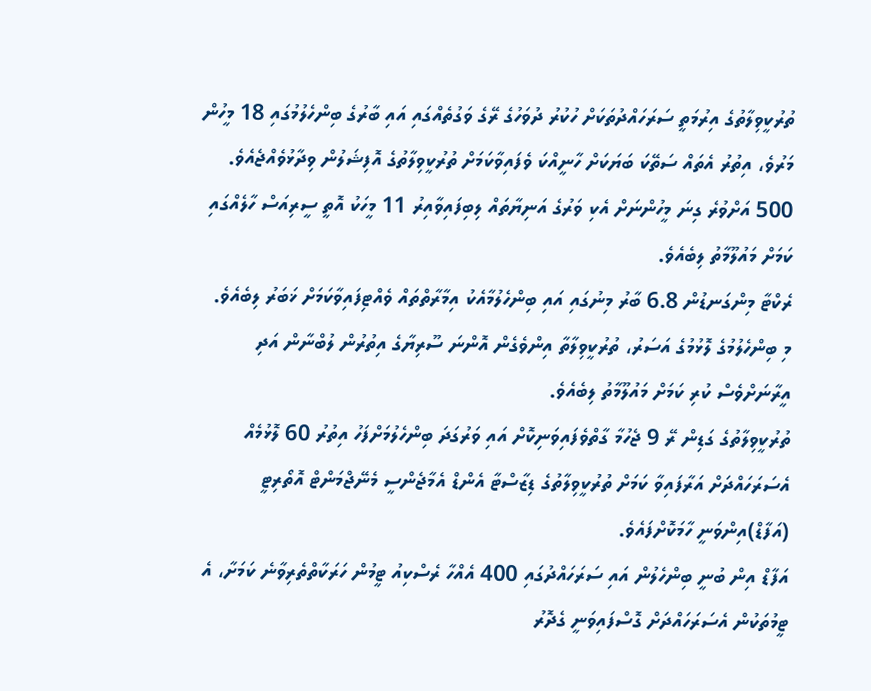ތުރުކީވިލާތުގެ އިރުމަތީ ސަރަހައްދުތަކަށް ހުކުރު ދުވަހުގެ ރޭގެ ވަގުތެއްގައި އައި ބާރުގެ ބިންހެލުމުގައި 18 މީހުން މަރުވެ، އިތުރު އެތައް ސަތޭކަ ބަޔަކަށް ހާނީއްކަ ވެފައިވާކަމަށް ތުރުކީވިލާތުގެ އޮފިޝަލުން ވިދާޅުވެއްޖެއެވެ.
500 އަށްވުރެ ގިނަ މީހުންނަށް އެކި ވަރުގެ އަނިޔާތައް ލިބިފައިވާއިރު 11 މީހަކު އޮތީ ސީރިއަސް ހާލެއްގައި ކަމަށް މައުލޫމާތު ލިބެއެވެ.
ރެކްޓާ މިންގަނޑުން 6.8 ބާރު މިނުގައި އައި ބިންހެލުމާއެކު އިމާރާތްތައް ވެއްޓިފައިވާކަމަށް ޚަބަރު ލިބެއެވެ.
މި ބިންހެލުމުގެ ލޮޅުމުގެ އަސަރު، ތުރުކީވިލާތާ އިންވެގެން އޮންނަ ސޫރިޔާގެ އިތުރުން ލުބްނާން އަދި އީރާނަށްވެސް ކުރި ކަމަށް މައުލޫމާތު ލިބެއެވެ.
ތުރުކީވިލާތުގެ ގަޑިން ރޭ 9 ޖެހުމާ ގާތްވެފައިވަނިކޮށް އައި ވަރުގަދަ ބިންހެލުމަށްފަހު އިތުރު 60 ލޮޅުމެއް އެސަރަހައްދަށް އަރާފައިވާ ކަމަށް ތުރުކީވިލާތުގެ ޑިޒާސްޓާ އެންޑް އެމާޖެންސީ މެނޭޖްމަންޓް އޮތޯރިޓީ (އަފާޑް)އިންވަނީ ހާމަކޮށްފައެވެ.
އަފާޑް އިން ބުނީ ބިންހެލުން އައި ސަރަހައްދުގައި 400 އެއްހާ ރެސްކިއު ޓީމުން ހަރަކާތްތެރިވާނެ ކަމަށާ، އެ ޓީމުތަކުން އެސަރަހައްދަށް ގޮސްފައިވަނީ ގެދޮރު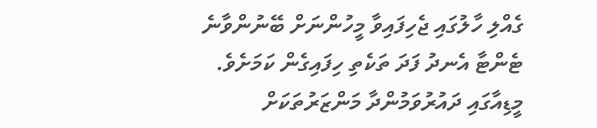ގެއްލި ހާލުގައި ޖެހިފައިވާ މީހުންނަށް ބޭނުންވާނެ ޓެންޓާ އެނދު ފަދަ ތަކެތި ހިފައިގެން ކަމަށެވެ.
މީޑިއާގައި ދައުރުވަމުންދާ މަންޒަރުތަކަށް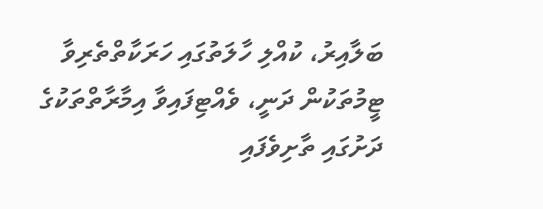ބަލާއިރު، ކުއްލި ހާލަތުގައި ހަރަކާތްތެރިވާ ޓީމުތަކުން ދަނީ، ވެއްޓިފައިވާ އިމާރާތްތަކުގެ ދަށުގައި ތާށިވެފައި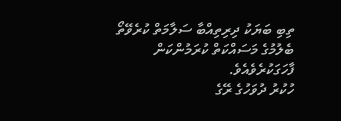ތިބި ބަޔަކު ދިރިތިއްބާ ސަލާމަތް ކުރެވޭތޯ ބެލުމުގެ މަސައްކަތް ކުރަމުންކަން ފާހަގަކުރެވެއެވެ.
ހުކުރު ދުވަހުގެ ރޭގެ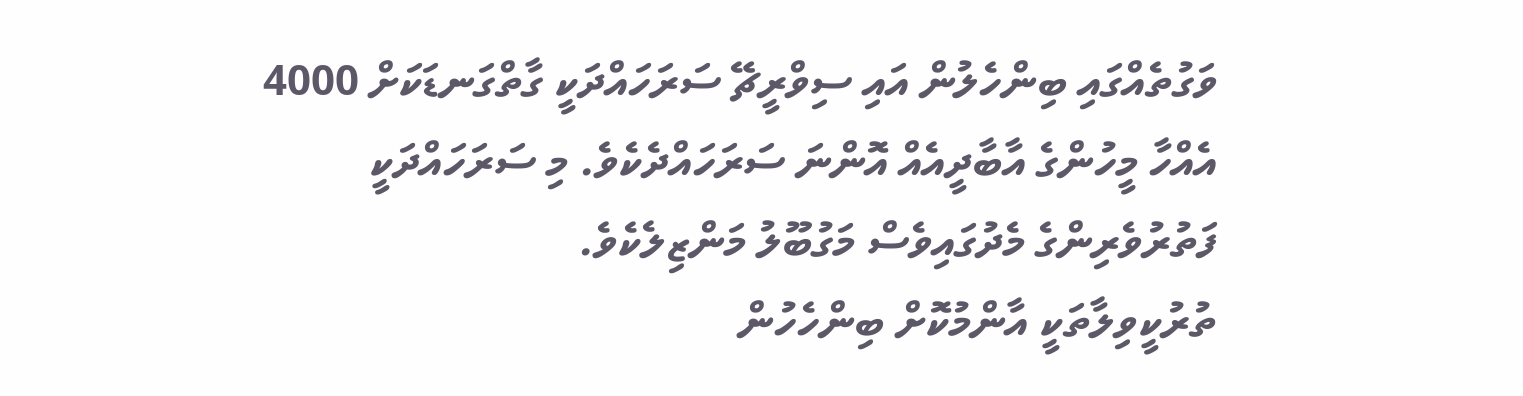ވަގުތެއްގައި ބިންހެލުން އައި ސިވްރީޗޭ ސަރަހައްދަކީ ގާތްގަނޑަކަށް 4000 އެއްހާ މީހުންގެ އާބާދީއެއް އޮންނަ ސަރަހައްދެކެވެ. މި ސަރަހައްދަކީ ފަތުރުވެރިންގެ މެދުގައިވެސް މަގުބޫލު މަންޒިލެކެވެ.
ތުރުކީވިލާތަކީ އާންމުކޮށް ބިންހެހުން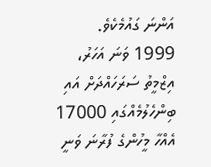އަންނަ ގައުމެކެވެ. 1999 ވަނަ އަހަރު، އިޒްމީތު ސަރަހައްދަށް އައި ބިންހެލުމެއްގައި 17000 އެއްހާ މީހުންގެ ފުރާނަ ވަނީ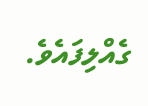ގެއްލިފައެވެ.